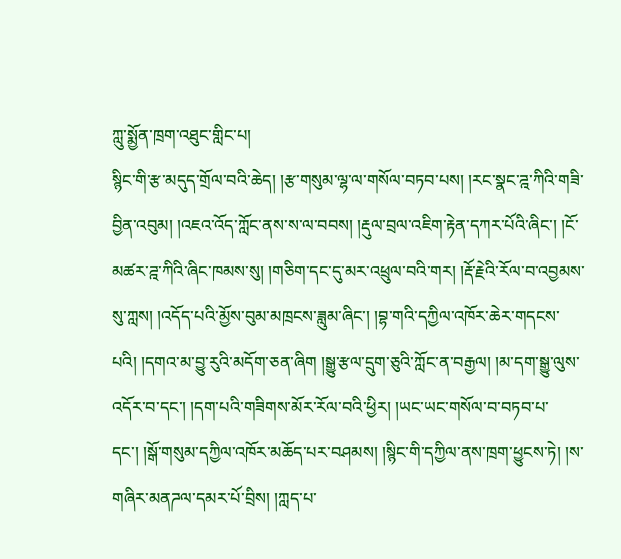ཀླུ་སྨྱོན་ཁྲག་འཐུང་གླིང་པ།
སྙིང་གི་རྩ་མདུད་གྲོལ་བའི་ཆེད། །རྩ་གསུམ་ལྷ་ལ་གསོལ་བཏབ་པས། །རང་སྣང་ཌྰ་ཀིའི་གཟི་བྱིན་འབུམ། །འཇའ་འོད་ཀློང་ནས་ས་ལ་བབས། །རྡུལ་བྲལ་འཇིག་རྟེན་དཀར་པོའི་ཞིང་། །ངོ་མཚར་ཌྰ་ཀིའི་ཞིང་ཁམས་སུ། །གཅིག་དང་དུ་མར་འཕྲུལ་བའི་གར། །རྡོ་རྗེའི་རོལ་བ་འབྱམས་སུ་ཀླས། །འདོད་པའི་མྱོས་བུམ་མཁྲངས་ཟླུམ་ཞིང་། །བྷ་གའི་དཀྱིལ་འཁོར་ཆེར་གདངས་པའི། །དགའ་མ་བྱུ་རུའི་མདོག་ཅན་ཞིག །སྒྱུ་རྩལ་དྲུག་ཅུའི་ཀློང་ན་བརྒྱལ། །མ་དག་སྒྱུ་ལུས་འདོར་བ་དང་། །དག་པའི་གཟིགས་མོར་རོལ་བའི་ཕྱིར། །ཡང་ཡང་གསོལ་བ་བཏབ་པ་དང་། །སྒོ་གསུམ་དཀྱིལ་འཁོར་མཆོད་པར་བཤམས། །སྙིང་གི་དཀྱིལ་ནས་ཁྲག་ཕྱུངས་ཏེ། །ས་གཞིར་མནཌལ་དམར་པོ་བྲིས། །ཀླད་པ་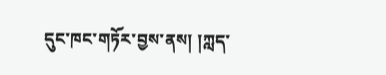དུང་ཁང་གཏོར་བྱས་ནས། །ཀླད་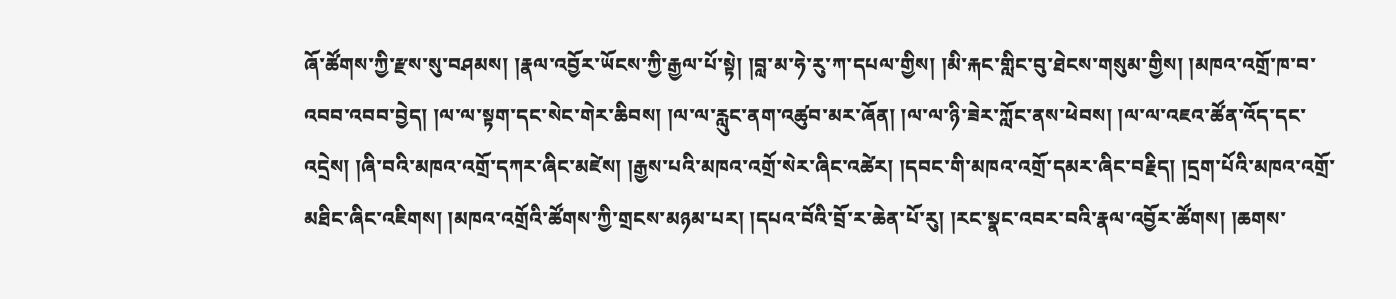ཞོ་ཚོགས་ཀྱི་རྫས་སུ་བཤམས། །རྣལ་འབྱོར་ཡོངས་ཀྱི་རྒྱལ་པོ་སྟེ། །བླ་མ་ཧེ་རུ་ཀ་དཔལ་གྱིས། །མི་རྐང་གླིང་བུ་ཐེངས་གསུམ་གྱིས། །མཁའ་འགྲོ་ཁ་བ་འབབ་འབབ་བྱེད། །ལ་ལ་སྟག་དང་སེང་གེར་ཆིབས། །ལ་ལ་རླུང་ནག་འཚུབ་མར་ཞོན། །ལ་ལ་ཉི་ཟེར་ཀློང་ནས་ཕེབས། །ལ་ལ་འཇའ་ཚོན་འོད་དང་འདྲེས། །ཞི་བའི་མཁའ་འགྲོ་དཀར་ཞིང་མཛེས། །རྒྱས་པའི་མཁའ་འགྲོ་སེར་ཞིང་འཚེར། །དབང་གི་མཁའ་འགྲོ་དམར་ཞིང་བརྗིད། །དྲག་པོའི་མཁའ་འགྲོ་མཐིང་ཞིང་འཇིགས། །མཁའ་འགྲོའི་ཚོགས་ཀྱི་གྲངས་མཉམ་པར། །དཔའ་བོའི་བྲོ་ར་ཆེན་པོ་རུ། །རང་སྣང་འབར་བའི་རྣལ་འབྱོར་ཚོགས། །ཆགས་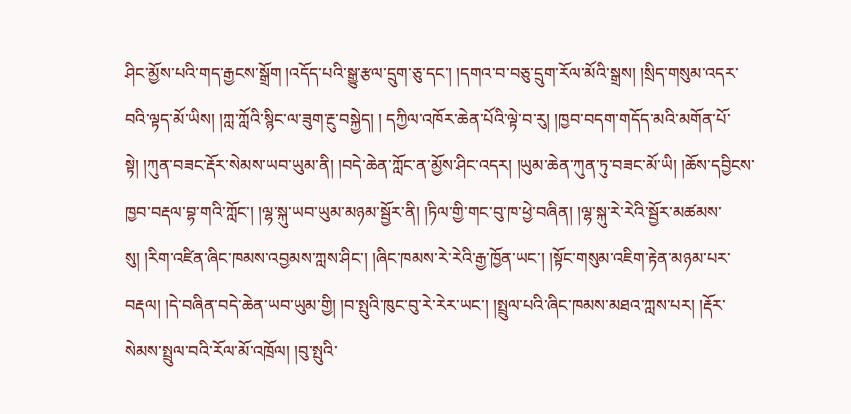ཤིང་མྱོས་པའི་གད་རྒྱངས་སྒྲོག །འདོད་པའི་སྒྱུ་རྩལ་དྲུག་ཅུ་དང་། །དགའ་བ་བཅུ་དྲུག་རོལ་མོའི་སྒྲས། །སྲིད་གསུམ་འདར་བའི་ལྟད་མོ་ཡིས། །ཀླ་ཀློའི་སྙིང་ལ་ཟུག་རྔུ་བསྐྱེད། ། དཀྱིལ་འཁོར་ཆེན་པོའི་ལྟེ་བ་རུ། །ཁྱབ་བདག་གདོད་མའི་མགོན་པོ་སྟེ། །ཀུན་བཟང་རྡོར་སེམས་ཡབ་ཡུམ་ནི། །བདེ་ཆེན་ཀློང་ན་མྱོས་ཤིང་འདར། །ཡུམ་ཆེན་ཀུན་ཏུ་བཟང་མོ་ཡི། །ཆོས་དབྱིངས་ཁྱབ་བརྡལ་བྷ་གའི་ཀློང་། །ལྷ་སྐུ་ཡབ་ཡུམ་མཉམ་སྦྱོར་ནི། །ཏིལ་གྱི་གང་བུ་ཁ་ཕྱེ་བཞིན། །ལྷ་སྐུ་རེ་རེའི་སྦྱོར་མཚམས་སུ། །རིག་འཛིན་ཞིང་ཁམས་འབྱམས་ཀླས་ཤིང་། །ཞིང་ཁམས་རེ་རེའི་རྒྱ་ཁྱོན་ཡང་། །སྟོང་གསུམ་འཇིག་རྟེན་མཉམ་པར་བརྡལ། །དེ་བཞིན་བདེ་ཆེན་ཡབ་ཡུམ་གྱི། །བ་སྤུའི་ཁུང་བུ་རེ་རེར་ཡང་། །སྤྲུལ་པའི་ཞིང་ཁམས་མཐའ་ཀླས་པར། །རྡོར་སེམས་སྤྲུལ་བའི་རོལ་མོ་འཁྲོལ། །བུ་སྤུའི་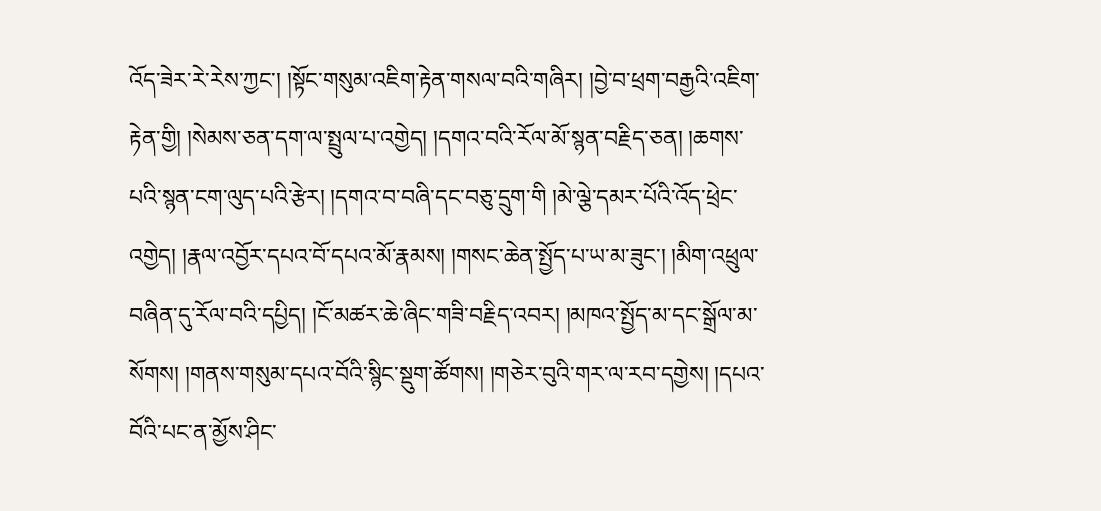འོད་ཟེར་རེ་རེས་ཀྱང་། །སྟོང་གསུམ་འཇིག་རྟེན་གསལ་བའི་གཞིར། །བྱེ་བ་ཕྲག་བརྒྱའི་འཇིག་རྟེན་གྱི། །སེམས་ཅན་དག་ལ་སྤྲུལ་པ་འགྱེད། །དགའ་བའི་རོལ་མོ་སྙན་བརྗིད་ཅན། །ཆགས་པའི་སྙན་ངག་ལུད་པའི་རྩེར། །དགའ་བ་བཞི་དང་བཅུ་དྲུག་གི །མེ་ལྕེ་དམར་པོའི་འོད་ཕྲེང་འགྱེད། །རྣལ་འབྱོར་དཔའ་བོ་དཔའ་མོ་རྣམས། །གསང་ཆེན་སྤྱོད་པ་ཡ་མ་ཟུང་། །མིག་འཕྲུལ་བཞིན་དུ་རོལ་བའི་དཔྱིད། །ངོ་མཚར་ཆེ་ཞིང་གཟི་བརྗིད་འབར། །མཁའ་སྤྱོད་མ་དང་སྒྲོལ་མ་སོགས། །གནས་གསུམ་དཔའ་བོའི་སྙིང་སྡུག་ཚོགས། །གཅེར་བུའི་གར་ལ་རབ་དགྱེས། །དཔའ་བོའི་པང་ན་མྱོས་ཤིང་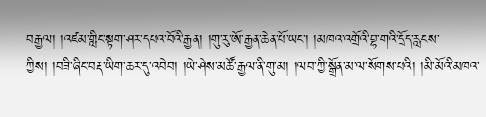བརྒྱལ། །འཛམ་གླིང་སྟག་ཤར་དཔའ་བོའི་རྒྱན། །གུ་རུ་ཨོ་རྒྱན་ཆེན་པོ་ཡང་། །མཁའ་འགྲོའི་བྷ་གའི་དྲོད་རླངས་ཀྱིས། །བཟི་ཞིང་བརྡ་ཡིག་ཆར་དུ་འབེབ། །ཡེ་ཤེས་མཚོ་རྒྱལ་ནི་གུ་མ། །ལབ་ཀྱི་སྒྲོན་མ་ལ་སོགས་པའི། །མི་མོའི་མཁའ་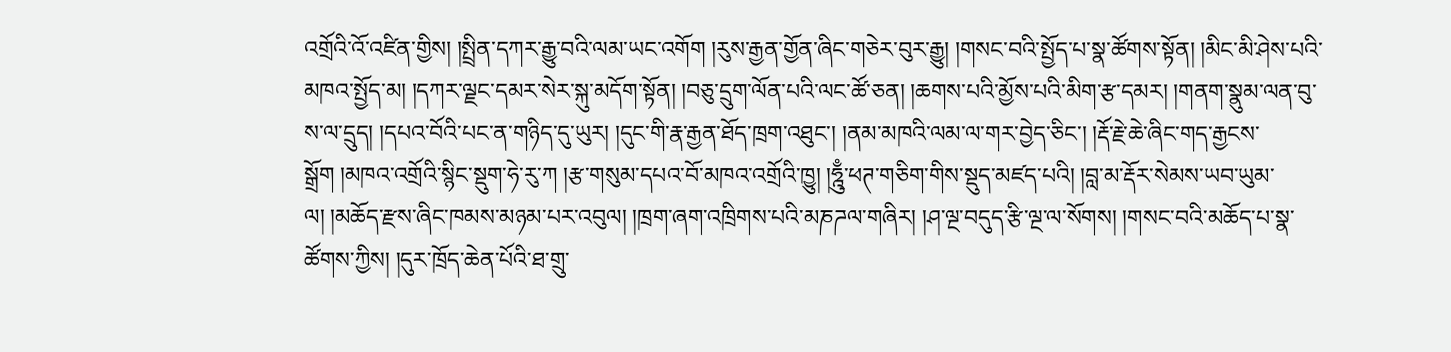འགྲོའི་འོ་འཛིན་གྱིས། །སྤྲིན་དཀར་རྒྱུ་བའི་ལམ་ཡང་འགོག །རུས་རྒྱན་གྱོན་ཞིང་གཅེར་བུར་རྒྱུ། །གསང་བའི་སྤྱོད་པ་སྣ་ཚོགས་སྟོན། །མིང་མི་ཤེས་པའི་མཁའ་སྤྱོད་མ། །དཀར་ལྗང་དམར་སེར་སྐུ་མདོག་སྟོན། །བཅུ་དྲུག་ལོན་པའི་ལང་ཚོ་ཅན། །ཆགས་པའི་མྱོས་པའི་མིག་རྩ་དམར། །གནག་སྣུམ་ལན་བུ་ས་ལ་དྲུད། །དཔའ་བོའི་པང་ན་གཉིད་དུ་ཡུར། །དུང་གི་རྣ་རྒྱན་ཐོད་ཁྲག་འཐུང་། །ནམ་མཁའི་ལམ་ལ་གར་བྱེད་ཅིང་། །རྡོ་རྗེ་ཆེ་ཞིང་གད་རྒྱངས་སྒྲོག །མཁའ་འགྲོའི་སྙིང་སྡུག་ཧེ་རུ་ཀ །རྩ་གསུམ་དཔའ་བོ་མཁའ་འགྲོའི་ཁྱུ། །ཧྰུྃ་ཕཊ་གཅིག་གིས་སྡུད་མཛད་པའི། །བླ་མ་རྡོར་སེམས་ཡབ་ཡུམ་ལ། །མཆོད་རྫས་ཞིང་ཁམས་མཉམ་པར་འབུལ། །ཁྲག་ཞག་འཁྲིགས་པའི་མཎཌལ་གཞིར། །ཤ་ལྔ་བདུད་རྩི་ལྔ་ལ་སོགས། །གསང་བའི་མཆོད་པ་སྣ་ཚོགས་ཀྱིས། །དུར་ཁྲོད་ཆེན་པོའི་ཐ་གྲུ་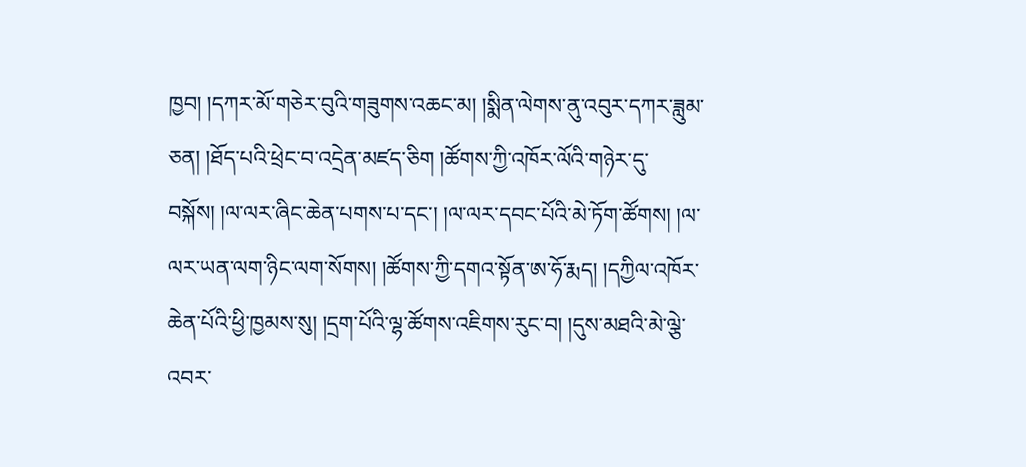ཁྱབ། །དཀར་མོ་གཅེར་བུའི་གཟུགས་འཆང་མ། །སྨིན་ལེགས་ནུ་འབུར་དཀར་ཟླུམ་ཅན། །ཐོད་པའི་ཕྲེང་བ་འདྲེན་མཛད་ཅིག །ཚོགས་ཀྱི་འཁོར་ལོའི་གཉེར་དུ་བསྐོས། །ལ་ལར་ཞིང་ཆེན་པགས་པ་དང་། །ལ་ལར་དབང་པོའི་མེ་ཏོག་ཚོགས། །ལ་ལར་ཡན་ལག་ཉིང་ལག་སོགས། །ཚོགས་ཀྱི་དགའ་སྟོན་ཨ་ཧོ་རྨད། །དཀྱིལ་འཁོར་ཆེན་པོའི་ཕྱི་ཁྱམས་སུ། །དྲག་པོའི་ལྷ་ཚོགས་འཇིགས་རུང་བ། །དུས་མཐའི་མེ་ལྕེ་འབར་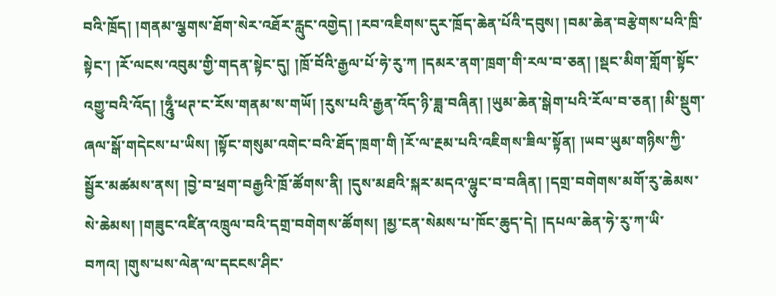བའི་ཁྲོད། །གནམ་ལྕགས་ཐོག་སེར་འཐོར་རླུང་འགྱེད། །རབ་འཇིགས་དུར་ཁྲོད་ཆེན་པོའི་དབུས། །བམ་ཆེན་བརྩེགས་པའི་ཁྲི་སྟེང་། །རོ་ལངས་འབུམ་གྱི་གདན་སྟེང་དུ། །ཁྲོ་བོའི་རྒྱལ་པོ་ཧེ་རུ་ཀ །དམར་ནག་ཁྲག་གི་རལ་བ་ཅན། །སྡང་མིག་གློག་སྟོང་འགྱུ་བའི་འོད། །ཧྰུྃ་ཕཊ་ང་རོས་གནམ་ས་གཡོ། །རུས་པའི་རྒྱན་འོད་ཉི་ཟླ་བཞིན། །ཡུམ་ཆེན་སྒེག་པའི་རོལ་བ་ཅན། །མི་སྡུག་ཞལ་སྒོ་གདེངས་པ་ཡིས། །སྟོང་གསུམ་འགེང་བའི་ཐོད་ཁྲག་གི །རོ་ལ་རྔམ་པའི་འཇིགས་ཟིལ་སྟོན། །ཡབ་ཡུམ་གཉིས་ཀྱི་སྦྱོར་མཚམས་ནས། །བྱེ་བ་ཕྲག་བརྒྱའི་ཁྲོ་ཚོགས་ནི། །དུས་མཐའི་སྐར་མདའ་ལྷུང་བ་བཞིན། །དགྲ་བགེགས་མགོ་རུ་ཆེམས་སེ་ཆེམས། །གཟུང་འཛིན་འཁྲུལ་བའི་དགྲ་བགེགས་ཚོགས། །མྱ་ངན་སེམས་པ་ཁོང་ཆུད་དེ། །དཔལ་ཆེན་ཧེ་རུ་ཀ་ཡི་བཀའ། །གུས་པས་ལེན་ལ་དངངས་ཤིང་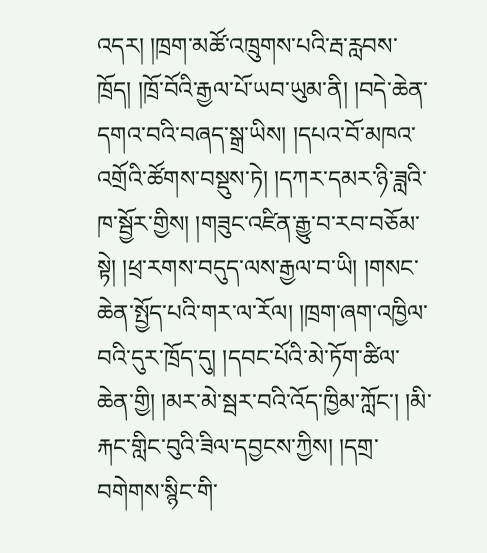འདར། །ཁྲག་མཚོ་འཁྲུགས་པའི་རྦ་རླབས་ཁྲོད། །ཁྲོ་བོའི་རྒྱལ་པོ་ཡབ་ཡུམ་ནི། །བདེ་ཆེན་དགའ་བའི་བཞད་སྒྲ་ཡིས། །དཔའ་བོ་མཁའ་འགྲོའི་ཚོགས་བསྡུས་ཏེ། །དཀར་དམར་ཉི་ཟླའི་ཁ་སྦྱོར་གྱིས། །གཟུང་འཛིན་རྒྱུ་བ་རབ་བཅོམ་སྟེ། །ཕྲ་རགས་བདུད་ལས་རྒྱལ་བ་ཡི། །གསང་ཆེན་སྤྱོད་པའི་གར་ལ་རོལ། །ཁྲག་ཞག་འཁྱིལ་བའི་དུར་ཁྲོད་དུ། །དབང་པོའི་མེ་ཏོག་ཚིལ་ཆེན་གྱི། །མར་མེ་སྦར་བའི་འོད་ཁྱིམ་ཀློང་། །མི་རྐང་གླིང་བུའི་ཟིལ་དབྱངས་ཀྱིས། །དགྲ་བགེགས་སྙིང་གི་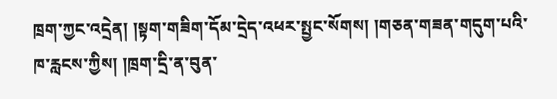ཁྲག་ཀྱང་འདྲེན། །སྟག་གཟིག་དོམ་དྲེད་འཕར་སྤྱང་སོགས། །གཅན་གཟན་གདུག་པའི་ཁ་རླངས་ཀྱིས། །ཁྲག་དྲི་ན་བུན་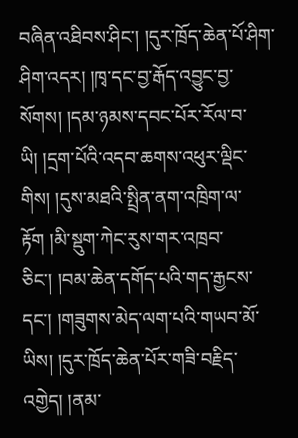བཞིན་འཐིབས་ཤིང་། །དུར་ཁྲོད་ཆེན་པོ་ཤིག་ཤིག་འདར། །ཁྭ་དང་བྱ་རྒོད་འབྱུང་བྱ་སོགས། །དམ་ཉམས་དབང་པོར་རོལ་བ་ཡི། །དྲག་པོའི་འདབ་ཆགས་འཕུར་ལྡིང་གིས། །དུས་མཐའི་སྤྲིན་ནག་འཁྲིག་ལ་རྟོག །མི་སྡུག་ཀེང་རུས་གར་འཁྲབ་ཅིང་། །བམ་ཆེན་དགོད་པའི་གད་རྒྱངས་དང་། །གཟུགས་མེད་ལག་པའི་གཡབ་མོ་ཡིས། །དུར་ཁྲོད་ཆེན་པོར་གཟི་བརྗིད་འགྱེད། །ནམ་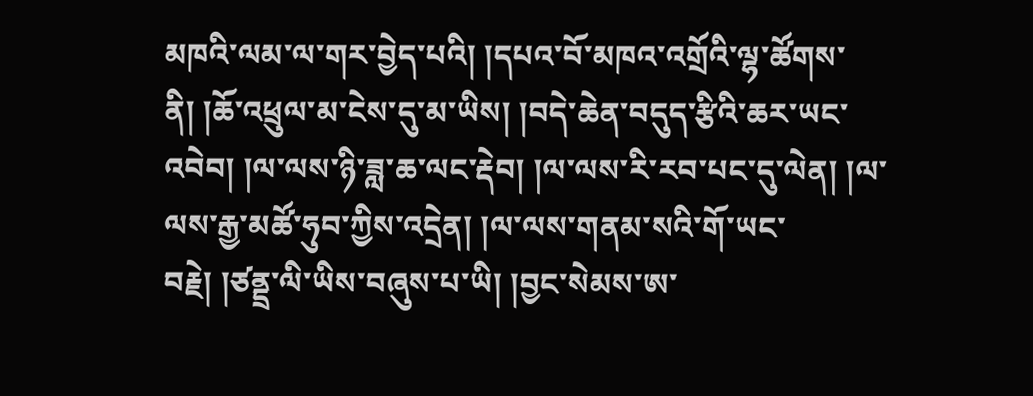མཁའི་ལམ་ལ་གར་བྱེད་པའི། །དཔའ་བོ་མཁའ་འགྲོའི་ལྷ་ཚོགས་ནི། །ཆོ་འཕྲུལ་མ་ངེས་དུ་མ་ཡིས། །བདེ་ཆེན་བདུད་རྩིའི་ཆར་ཡང་འབེབ། །ལ་ལས་ཉི་ཟླ་ཆ་ལང་རྡེབ། །ལ་ལས་རི་རབ་པང་དུ་ལེན། །ལ་ལས་རྒྱ་མཚོ་ཧུབ་ཀྱིས་འདྲེན། །ལ་ལས་གནམ་སའི་གོ་ཡང་བརྗེ། །ཙནྡྲ་ལི་ཡིས་བཞུས་པ་ཡི། །བྱང་སེམས་ཨ་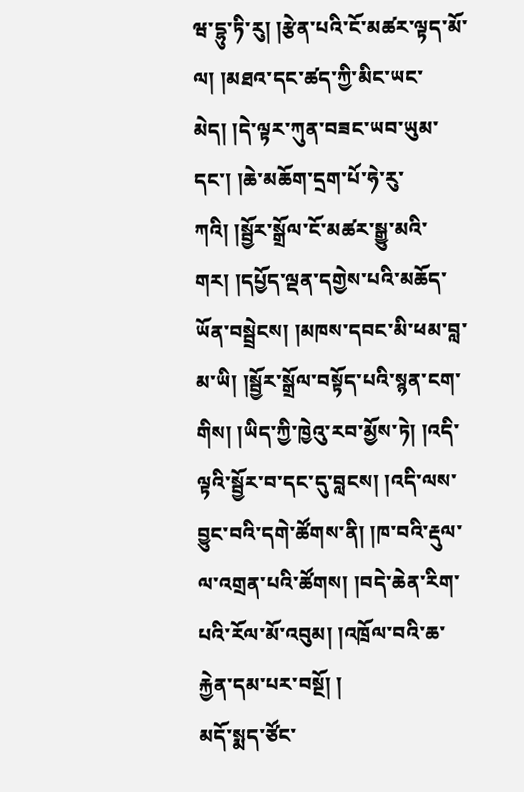ཝ་དྷུ་ཏི་རུ། །རྩེན་པའི་ངོ་མཚར་ལྟད་མོ་ལ། །མཐའ་དང་ཚད་ཀྱི་མིང་ཡང་མེད། །དེ་ལྟར་ཀུན་བཟང་ཡབ་ཡུམ་དང་། །ཆེ་མཆོག་དྲག་པོ་ཧེ་རུ་ཀའི། །སྦྱོར་སྒྲོལ་ངོ་མཚར་སྒྱུ་མའི་གར། །དཔྱོད་ལྡན་དགྱེས་པའི་མཆོད་ཡོན་བསྦྲེངས། །མཁས་དབང་མི་ཕམ་བླ་མ་ཡི། །སྦྱོར་སྒྲོལ་བསྟོད་པའི་སྙན་ངག་གིས། །ཡིད་ཀྱི་ཁྱེའུ་རབ་མྱོས་ཏེ། །འདི་ལྟའི་སྦྱོར་བ་དང་དུ་བླངས། །འདི་ལས་བྱུང་བའི་དགེ་ཚོགས་ནི། །ཁ་བའི་རྡུལ་ལ་འགྲན་པའི་ཚོགས། །བདེ་ཆེན་རིག་པའི་རོལ་མོ་འབུམ། །འཁྲོལ་བའི་ཆ་རྐྱེན་དམ་པར་བསྔོ། །
མདོ་སྨད་ཙོང་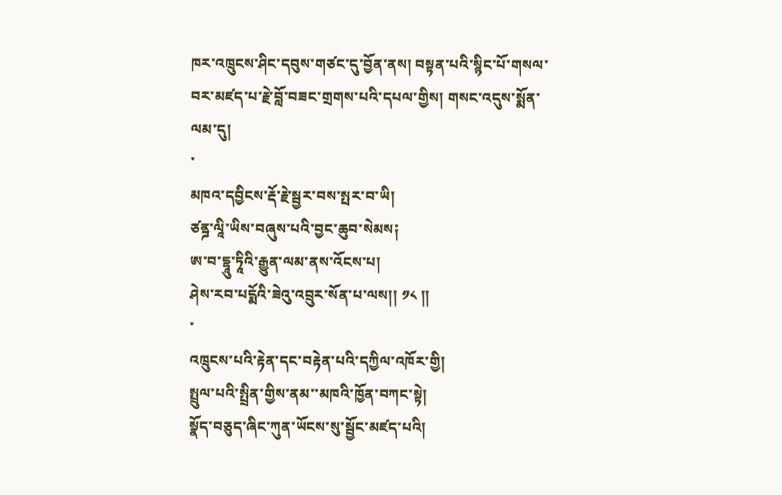ཁར་འཁྲུངས་ཤིང་དབུས་གཙང་དུ་བྱོན་ནས། བསྟན་པའི་སྙིང་པོ་གསལ་བར་མཛད་པ་རྗེ་བློ་བཟང་གྲགས་པའི་དཔལ་གྱིས། གསང་འདུས་སྨོན་ལམ་དུ།
་
མཁའ་དབྱིངས་རྡོ་རྗེ་སྦྱར་བས་སྤར་བ་ཡི།
ཙནྜ་ལཱི་ཡིས་བཞུས་པའི་བྱང་ཆུབ་སེམས༏
ཨ་བ་དྷཱུ་ཏཱིའི་རྒྱུན་ལམ་ནས་འོངས་པ།
ཤེས་རབ་པདྨོའི་ཟེའུ་འབྲུར་སོན་པ་ལས།། ༡༨ །།
་
འཁྲུངས་པའི་རྟེན་དང་བརྟེན་པའི་དཀྱིལ་འཁོར་གྱི།
སྤྲུལ་པའི་སྤྲིན་གྱིས་ནམ་་མཁའི་ཁྱོན་བཀང་སྟེ།
སྣོད་བཅུད་ཞིང་ཀུན་ཡོངས་སུ་སྦྱོང་མཛད་པའི།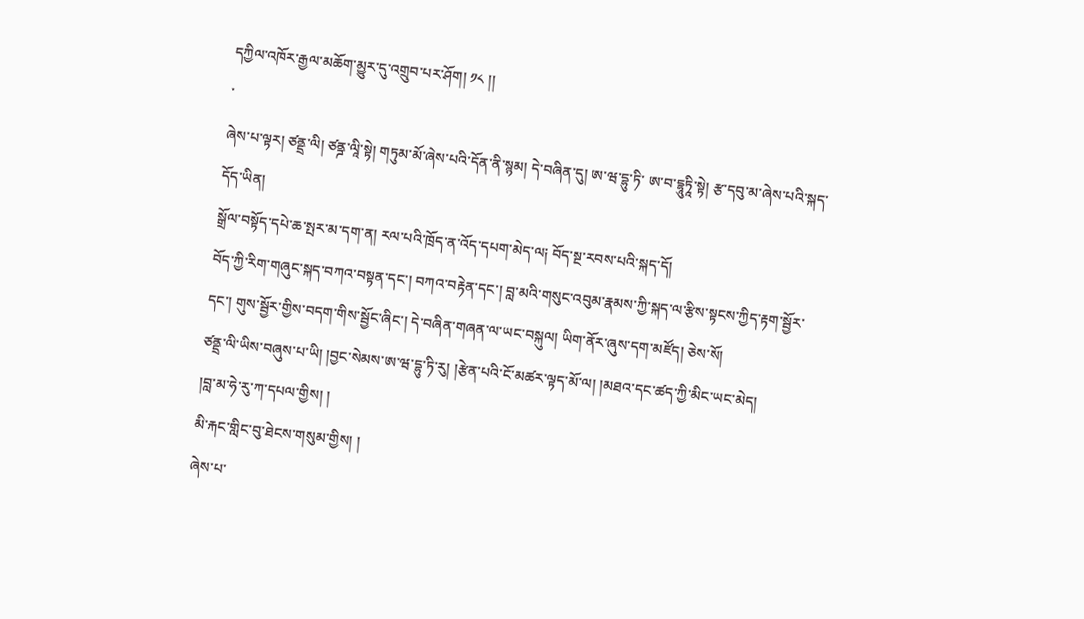དཀྱིལ་འཁོར་རྒྱལ་མཆོག་མྱུར་དུ་འགྲུབ་པར་ཤོག། ༡༨ །།
་
ཞེས་པ་ལྟར། ཙནྡྲ་ལི། ཙནྜ་ལཱི་སྟེ། གཏུམ་མོ་ཞེས་པའི་དོན་ནི་སྙམ། དེ་བཞིན་དུ། ཨ་ཝ་དྷུ་ཏི་ ཨ་བ་དྷཱུཏཱི་སྟེ། རྩ་དབུ་མ་ཞེས་པའི་སྐད་དོད་ཡིན།
སྒྲོལ་བསྟོད་དཔེ་ཆ་སྤར་མ་དག་ན། རལ་པའི་ཁྲོད་ན་འོད་དཔག་མེད་ལ༏ བོད་སྔ་རབས་པའི་སྐད་དོ།
བོད་ཀྱི་རིག་གཞུང་སྐད་བཀའ་བསྟན་དང་། བཀའ་བརྟེན་དང་། བླ་མའི་གསུང་འབུམ་རྣམས་ཀྱི་སྐད་ལ་རྩིས་སྟངས་ཀྱིད་རྟག་སྦྱོར་དང་། གུས་སྦྱོར་གྱིས་བདག་གིས་སྦྱོང་ཞིང་། དེ་བཞིན་གཞན་ལ་ཡང་བསྐུལ། ཡིག་ནོར་ཞུས་དག་མཛོད། ཅེས་སོ།
ཙནྡྲ་ལི་ཡིས་བཞུས་པ་ཡི། །བྱང་སེམས་ཨ་ཝ་དྷུ་ཏི་རུ། །རྩེན་པའི་ངོ་མཚར་ལྟད་མོ་ལ། །མཐའ་དང་ཚད་ཀྱི་མིང་ཡང་མེད།
།བླ་མ་ཧེ་རུ་ཀ་དཔལ་གྱིས། །
མི་རྐང་གླིང་བུ་ཐེངས་གསུམ་གྱིས། །
ཞེས་པ་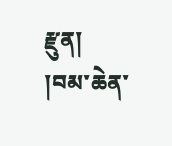རྫུན།
།བམ་ཆེན་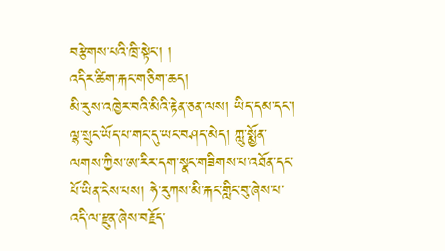བརྩེགས་པའི་ཁྲི་སྟེང་། །
འདིར་ཚིག་རྐང་གཅིག་ཆད།
མི་རུས་འཁྱེར་བའི་མིའི་རྟེན་ཅན་ལས། ཡིད་དམ་དང་། ལྷ་སྲུང་ཡོད་པ་གང་དུ་ཡང་བཤད་མེད། ཀླུ་སྨྱོན་ལགས་ཀྱིས་ཨ་རིར་དག་སྣང་གཟིགས་པ་འཐོན་དང་པོ་ཡིན་ངེས་པས། ཧེ་རུཀས་མི་རྐང་གླིང་བུ་ཞེས་པ་འདི་ལ་རྫུན་ཞེས་བརྗོད་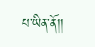པ་ཡིན་ནོ།།